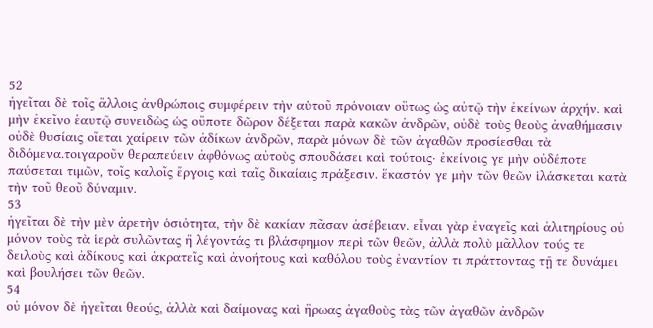52
ἡγεῖται δὲ τοῖς ἄλλοις ἀνθρώποις συμφέρειν τὴν αὑτοῦ πρόνοιαν οὕτως ὡς αὐτῷ τὴν ἐκείνων ἀρχήν. καὶ μὴν ἐκεῖνο ἑαυτῷ συνειδὼς ὡς οὔποτε δῶρον δέξεται παρὰ κακῶν ἀνδρῶν, οὐδὲ τοὺς θεοὺς ἀναθήμασιν οὐδὲ θυσίαις οἴεται χαίρειν τῶν ἀδίκων ἀνδρῶν, παρὰ μόνων δὲ τῶν ἀγαθῶν προσίεσθαι τὰ διδόμενα.τοιγαροῦν θεραπεύειν ἀφθόνως αὐτοὺς σπουδάσει καὶ τούτοις· ἐκείνοις γε μὴν οὐδέποτε παύσεται τιμῶν, τοῖς καλοῖς ἔργοις καὶ ταῖς δικαίαις πράξεσιν. ἕκαστόν γε μὴν τῶν θεῶν ἱλάσκεται κατὰ τὴν τοῦ θεοῦ δύναμιν.
53
ἡγεῖται δὲ τὴν μὲν ἀρετὴν ὁσιότητα, τὴν δὲ κακίαν πᾶσαν ἀσέβειαν. εἶναι γὰρ ἐναγεῖς καὶ ἀλιτηρίους οὐ μόνον τοὺς τὰ ἱερὰ συλῶντας ἢ λέγοντάς τι βλάσφημον περὶ τῶν θεῶν, ἀλλὰ πολὺ μᾶλλον τούς τε δειλοὺς καὶ ἀδίκους καὶ ἀκρατεῖς καὶ ἀνοήτους καὶ καθόλου τοὺς ἐναντίον τι πράττοντας τῇ τε δυνάμει καὶ βουλήσει τῶν θεῶν.
54
οὐ μόνον δὲ ἡγεῖται θεούς, ἀλλὰ καὶ δαίμονας καὶ ἥρωας ἀγαθοὺς τὰς τῶν ἀγαθῶν ἀνδρῶν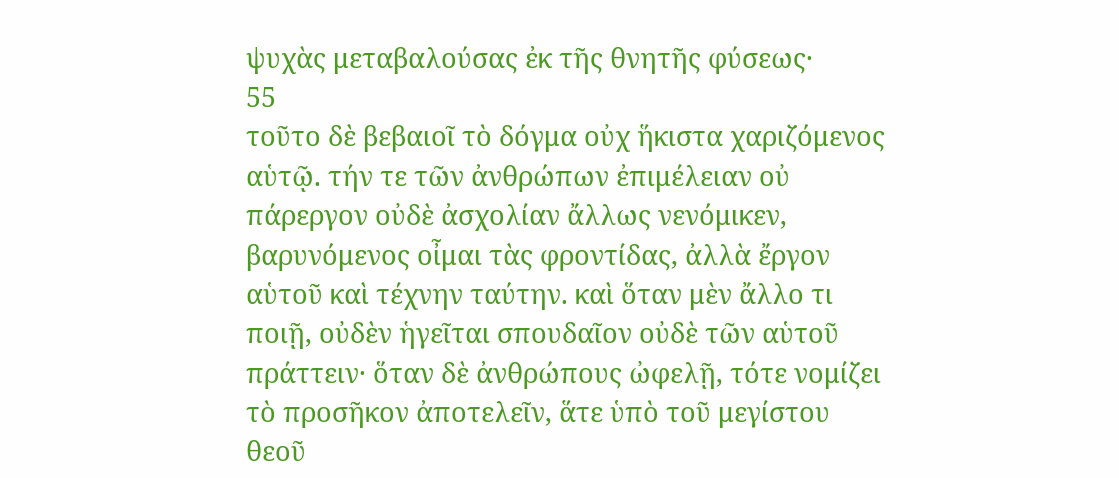ψυχὰς μεταβαλούσας ἐκ τῆς θνητῆς φύσεως·
55
τοῦτο δὲ βεβαιοῖ τὸ δόγμα οὐχ ἥκιστα χαριζόμενος αὑτῷ. τήν τε τῶν ἀνθρώπων ἐπιμέλειαν οὐ πάρεργον οὐδὲ ἀσχολίαν ἄλλως νενόμικεν, βαρυνόμενος οἶμαι τὰς φροντίδας, ἀλλὰ ἔργον αὑτοῦ καὶ τέχνην ταύτην. καὶ ὅταν μὲν ἄλλο τι ποιῇ, οὐδὲν ἡγεῖται σπουδαῖον οὐδὲ τῶν αὑτοῦ πράττειν· ὅταν δὲ ἀνθρώπους ὠφελῇ, τότε νομίζει τὸ προσῆκον ἀποτελεῖν, ἅτε ὑπὸ τοῦ μεγίστου θεοῦ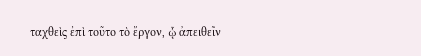ταχθεὶς ἐπὶ τοῦτο τὸ ἔργον, ᾧ ἀπειθεῖν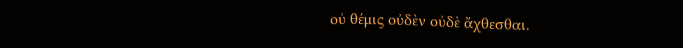οὐ θέμις οὐδὲν οὐδὲ ἄχθεσθαι.